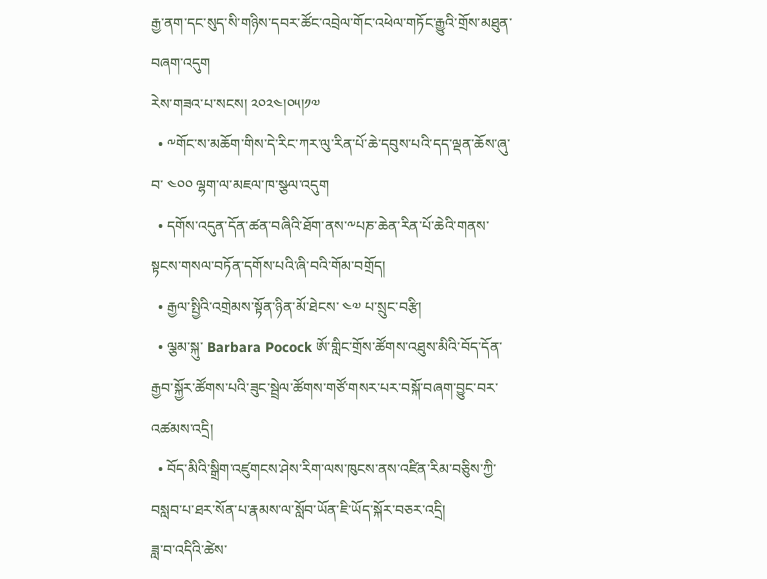རྒྱ་ནག་དང་སུད་སི་གཉིས་དབར་ཚོང་འབྲེལ་གོང་འཕེལ་གཏོང་རྒྱུའི་གྲོས་མཐུན་བཞག་འདུག
རེས་གཟའ་པ་སངས། ༢༠༢༤།༠༥།༡༧
  • ༸གོང་ས་མཆོག་གིས་དེ་རིང་ཀར་ལུ་རིན་པོ་ཆེ་དབུས་པའི་དད་ལྡན་ཆོས་ཞུ་བ་ ༤༠༠ ལྷག་ལ་མཇལ་ཁ་སྩལ་འདུག
  • དགོས་འདུན་དོན་ཚན་བཞིའི་ཐོག་ནས་༸པཎ་ཆེན་རིན་པོ་ཆེའི་གནས་སྟངས་གསལ་བཏོན་དགོས་པའི་ཞི་བའི་གོམ་བགྲོད།
  • རྒྱལ་སྤྱིའི་འགྲེམས་སྟོན་ཉིན་མོ་ཐེངས་ ༤༧ པ་སྲུང་བརྩི།
  • ལྕམ་སྐུ་ Barbara Pocock ཨོ་གླིང་གྲོས་ཚོགས་འཐུས་མིའི་བོད་དོན་རྒྱབ་སྐྱོར་ཚོགས་པའི་ཟུང་སྦྲེལ་ཚོགས་གཙོ་གསར་པར་བསྐོ་བཞག་བྱུང་བར་འཚམས་འདྲི།
  • བོད་མིའི་སྒྲིག་འཛུགངས་ཤེས་རིག་ལས་ཁུངས་ནས་འཛིན་རིམ་བཅིུས་ཀྱི་བསླབ་པ་ཐར་སོན་པ་རྣམས་ལ་སློབ་ཡོན་ཇི་ཡོད་སྐོར་བཅར་འདྲི།
ཟླ་བ་འདིའི་ཚེས་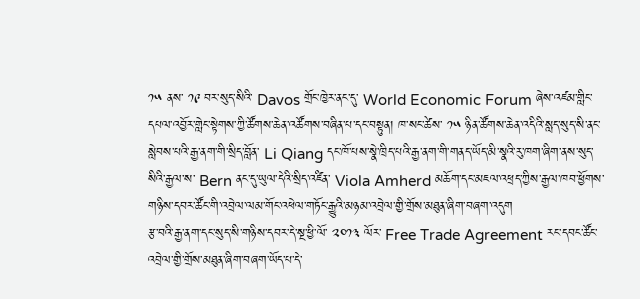༡༥ ནས་ ༡༩ བར་སུད་སིའི་ Davos གྲོང་ཁྱེར་ནང་དུ་ World Economic Forum ཞེས་འཛམ་གླིང་དཔལ་འབྱོར་གླེང་སྟེགས་ཀྱི་ཚོགས་ཆེན་འཚོགས་བཞིན་པ་དང་བསྟུན། ཁ་སང་ཚེས་ ༡༥ ཉིན་ཚོགས་ཆེན་འདིའི་སླད་སུད་སི་ནང་སླེབས་པའི་རྒྱ་ནག་གི་སྲིད་བློན་ Li Qiang དང་ཁོ་པས་སྣེ་ཁྲིད་པའི་རྒྱ་ནག་གི་གནད་ཡོད་མི་སྣའི་རུ་ཁག་ཞིག་ནས་སུད་སིའི་རྒྱལ་ས་ Bern ནང་དུ་ཡུལ་དེའི་སྲིད་འཛིན་ Viola Amherd མཆོག་དང་མཇལ་འཕྲད་ཀྱིས་རྒྱལ་ཁབ་ཕྱོགས་གཉིས་དབར་ཚོང་གི་འབྲེལ་ལམ་གོང་འཕེལ་གཏོང་རྒྱུའི་མཉམ་འབྲེལ་གྱི་གྲོས་མཐུན་ཞིག་བཞག་འདུག
རྩ་བའི་རྒྱ་ནག་དང་སུད་སི་གཉིས་དབར་དེ་སྔ་ཕྱི་ལོ་ ༢༠༡༣ ལོར་ Free Trade Agreement རང་དབང་ཚོང་འབྲེལ་གྱི་གྲོས་མཐུན་ཞིག་བཞག་ཡོད་པ་དེ་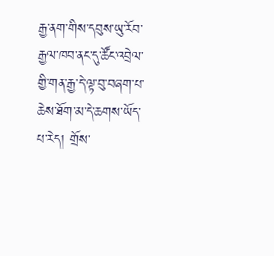རྒྱ་ནག་གིས་དབུས་ཡུ་རོབ་རྒྱལ་ཁབ་ནང་དུ་ཚོང་འབྲེལ་གྱི་གན་རྒྱ་དེ་ལྟ་བུ་བཞག་པ་ཆེས་ཐོག་མ་དེ་ཆགས་ཡོད་པ་རེད། གྲོས་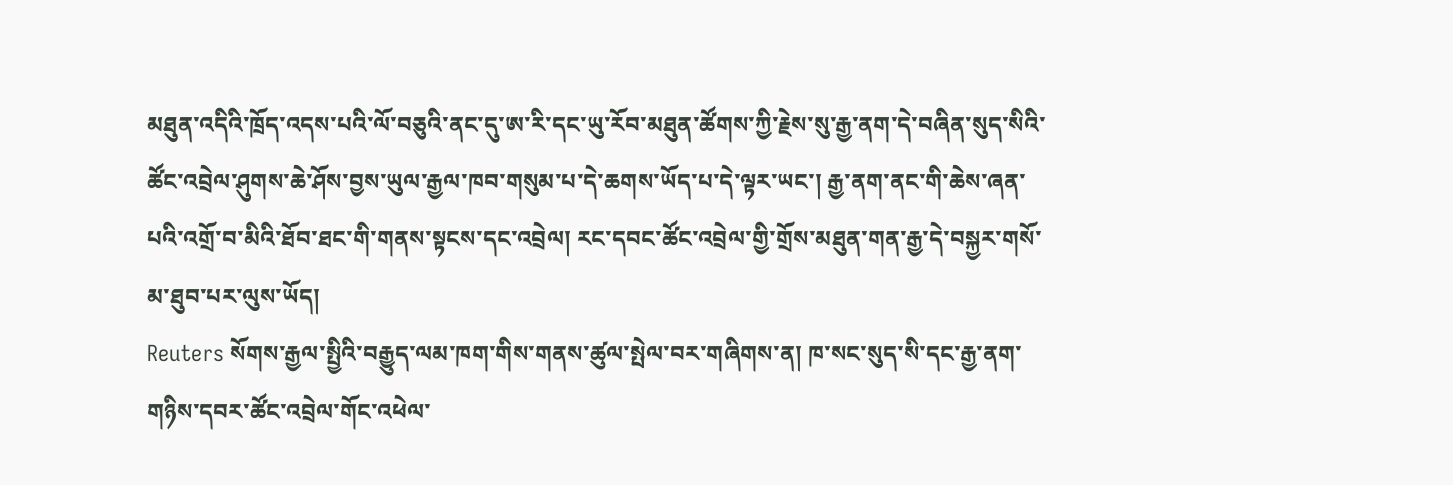མཐུན་འདིའི་ཁྲོད་འདས་པའི་ལོ་བཅུའི་ནང་དུ་ཨ་རི་དང་ཡུ་རོབ་མཐུན་ཚོགས་ཀྱི་རྗེས་སུ་རྒྱ་ནག་དེ་བཞིན་སུད་སིའི་ཚོང་འབྲེལ་ཤུགས་ཆེ་ཤོས་བྱས་ཡུལ་རྒྱལ་ཁབ་གསུམ་པ་དེ་ཆགས་ཡོད་པ་དེ་ལྟར་ཡང་། རྒྱ་ནག་ནང་གི་ཆེས་ཞན་པའི་འགྲོ་བ་མིའི་ཐོབ་ཐང་གི་གནས་སྟངས་དང་འབྲེལ། རང་དབང་ཚོང་འབྲེལ་གྱི་གྲོས་མཐུན་གན་རྒྱ་དེ་བསྐྱར་གསོ་མ་ཐུབ་པར་ལུས་ཡོད།
Reuters སོགས་རྒྱལ་སྤྱིའི་བརྒྱུད་ལམ་ཁག་གིས་གནས་ཚུལ་སྤེལ་བར་གཞིགས་ན། ཁ་སང་སུད་སི་དང་རྒྱ་ནག་གཉིས་དབར་ཚོང་འབྲེལ་གོང་འཕེལ་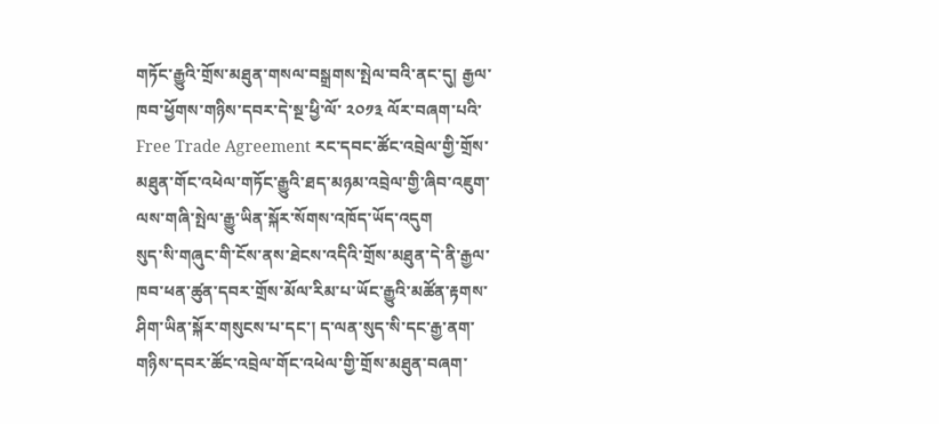གཏོང་རྒྱུའི་གྲོས་མཐུན་གསལ་བསྒྲགས་སྤེལ་བའི་ནང་དུ། རྒྱལ་ཁབ་ཕྱོགས་གཉིས་དབར་དེ་སྔ་ཕྱི་ལོ་ ༢༠༡༣ ལོར་བཞག་པའི་ Free Trade Agreement རང་དབང་ཚོང་འབྲེལ་གྱི་གྲོས་མཐུན་གོང་འཕེལ་གཏོང་རྒྱུའི་ཐད་མཉམ་འབྲེལ་གྱི་ཞིབ་འཇུག་ལས་གཞི་སྤེལ་རྒྱུ་ཡིན་སྐོར་སོགས་འཁོད་ཡོད་འདུག
སུད་སི་གཞུང་གི་ངོས་ནས་ཐེངས་འདིའི་གྲོས་མཐུན་དེ་ནི་རྒྱལ་ཁབ་ཕན་ཚུན་དབར་གྲོས་མོལ་རིམ་པ་ཡོང་རྒྱུའི་མཚོན་རྟགས་ཤིག་ཡིན་སྐོར་གསུངས་པ་དང་། ད་ལན་སུད་སི་དང་རྒྱ་ནག་གཉིས་དབར་ཚོང་འབྲེལ་གོང་འཕེལ་གྱི་གྲོས་མཐུན་བཞག་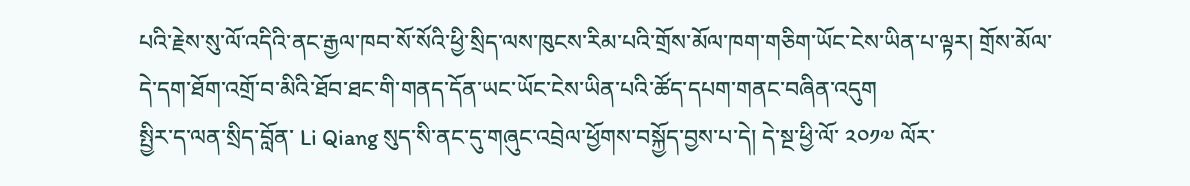པའི་རྗེས་སུ་ལོ་འདིའི་ནང་རྒྱལ་ཁབ་སོ་སོའི་ཕྱི་སྲིད་ལས་ཁུངས་རིམ་པའི་གྲོས་མོལ་ཁག་གཅིག་ཡོང་ངེས་ཡིན་པ་ལྟར། གྲོས་མོལ་དེ་དག་ཐོག་འགྲོ་བ་མིའི་ཐོབ་ཐང་གི་གནད་དོན་ཡང་ཡོང་ངེས་ཡིན་པའི་ཚོད་དཔག་གནང་བཞིན་འདུག
སྤྱིར་ད་ལན་སྲིད་བློན་ Li Qiang སུད་སི་ནང་དུ་གཞུང་འབྲེལ་ཕྱོགས་བསྐྱོད་བྱས་པ་དེ། དེ་སྔ་ཕྱི་ལོ་ ༢༠༡༧ ལོར་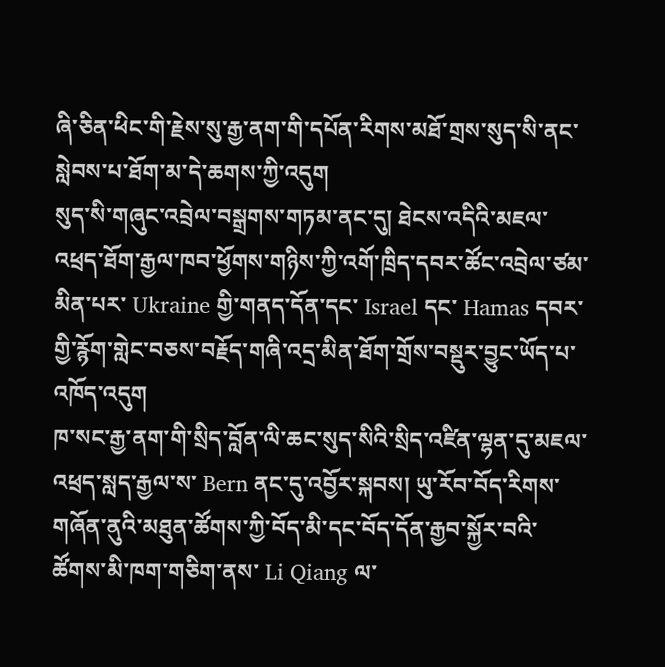ཞི་ཅིན་ཕིང་གི་རྗེས་སུ་རྒྱ་ནག་གི་དཔོན་རིགས་མཐོ་གྲས་སུད་སི་ནང་སླེབས་པ་ཐོག་མ་དེ་ཆགས་ཀྱི་འདུག
སུད་སི་གཞུང་འབྲེལ་བསྒྲགས་གཏམ་ནང་དུ། ཐེངས་འདིའི་མཇལ་འཕྲད་ཐོག་རྒྱལ་ཁབ་ཕྱོགས་གཉིས་ཀྱི་འགོ་ཁྲིད་དབར་ཚོང་འབྲེལ་ཙམ་མིན་པར་ Ukraine གྱི་གནད་དོན་དང་ Israel དང་ Hamas དབར་གྱི་རྙོག་གླེང་བཅས་བརྗོད་གཞི་འདྲ་མིན་ཐོག་གྲོས་བསྡུར་བྱུང་ཡོད་པ་འཁོད་འདུག
ཁ་སང་རྒྱ་ནག་གི་སྲིད་བློན་ལི་ཆང་སུད་སིའི་སྲིད་འཛིན་ལྷན་དུ་མཇལ་འཕྲད་སླད་རྒྱལ་ས་ Bern ནང་དུ་འབྱོར་སྐབས། ཡུ་རོབ་བོད་རིགས་གཞོན་ནུའི་མཐུན་ཚོགས་ཀྱི་བོད་མི་དང་བོད་དོན་རྒྱབ་སྐྱོར་བའི་ཚོགས་མི་ཁག་གཅིག་ནས་ Li Qiang ལ་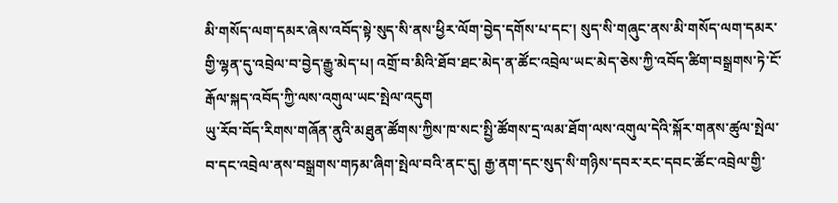མི་གསོད་ལག་དམར་ཞེས་འབོད་སྟེ་སུད་སི་ནས་ཕྱིར་ལོག་བྱེད་དགོས་པ་དང་། སུད་སི་གཞུང་ནས་མི་གསོད་ལག་དམར་གྱི་ལྷན་དུ་འབྲེལ་བ་བྱེད་རྒྱུ་མེད་པ། འགྲོ་བ་མིའི་ཐོབ་ཐང་མེད་ན་ཚོང་འབྲེལ་ཡང་མེད་ཅེས་ཀྱི་འབོད་ཚིག་བསྒྲགས་ཏེ་ངོ་རྒོལ་སྐད་འབོད་ཀྱི་ལས་འགུལ་ཡང་སྤེལ་འདུག
ཡུ་རོབ་བོད་རིགས་གཞོན་ནུའི་མཐུན་ཚོགས་ཀྱིས་ཁ་སང་སྤྱི་ཚོགས་དྲ་ལམ་ཐོག་ལས་འགུལ་དེའི་སྐོར་གནས་ཚུལ་སྤེལ་བ་དང་འབྲེལ་ནས་བསྒྲགས་གཏམ་ཞིག་སྤེལ་བའི་ནང་དུ། རྒྱ་ནག་དང་སུད་སི་གཉིས་དབར་རང་དབང་ཚོང་འབྲེལ་གྱི་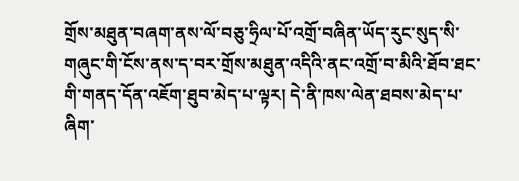གྲོས་མཐུན་བཞག་ནས་ལོ་བཅུ་ཧྲིལ་པོ་འགྲོ་བཞིན་ཡོད་རུང་སུད་སི་གཞུང་གི་ངོས་ནས་ད་བར་གྲོས་མཐུན་འདིའི་ནང་འགྲོ་བ་མིའི་ཐོབ་ཐང་གི་གནད་དོན་འཇོག་ཐུབ་མེད་པ་ལྟར། དེ་ནི་ཁས་ལེན་ཐབས་མེད་པ་ཞིག་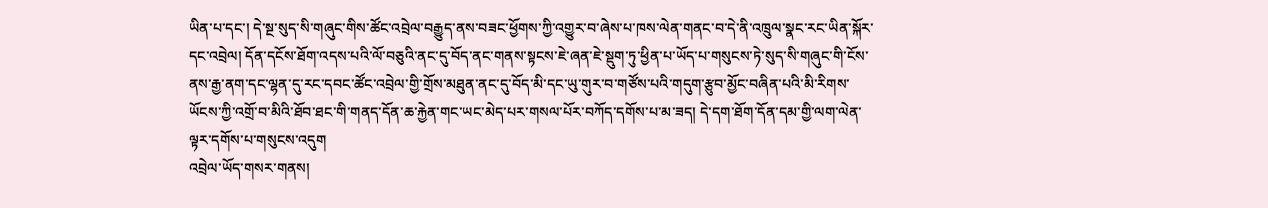ཡིན་པ་དང་། དེ་སྔ་སུད་སི་གཞུང་གིས་ཚོང་འབྲེལ་བརྒྱུད་ནས་བཟང་ཕྱོགས་ཀྱི་འགྱུར་བ་ཞེས་པ་ཁས་ལེན་གནང་བ་དེ་ནི་འཁྲུལ་སྣང་རང་ཡིན་སྐོར་དང་འབྲེལ། དོན་དངོས་ཐོག་འདས་པའི་ལོ་བཅུའི་ནང་དུ་བོད་ནང་གནས་སྟངས་ཇེ་ཞན་ཇེ་སྡུག་ཏུ་ཕྱིན་པ་ཡོད་པ་གསུངས་ཏེ་སུད་སི་གཞུང་གི་ངོས་ནས་རྒྱ་ནག་དང་ལྷན་དུ་རང་དབང་ཚོང་འབྲེལ་གྱི་གྲོས་མཐུན་ནང་དུ་བོད་མི་དང་ཡུ་གུར་བ་གཙོས་པའི་གདུག་རྩུབ་མྱོང་བཞིན་པའི་མི་རིགས་ཡོངས་ཀྱི་འགྲོ་བ་མིའི་ཐོབ་ཐང་གི་གནད་དོན་ཆ་རྐྱེན་གང་ཡང་མེད་པར་གསལ་པོར་བཀོད་དགོས་པ་མ་ཟད། དེ་དག་ཐོག་དོན་དམ་གྱི་ལག་ལེན་ལྟར་དགོས་པ་གསུངས་འདུག
འབྲེལ་ཡོད་གསར་གནས།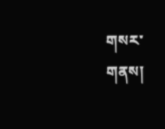གསར་གནས།